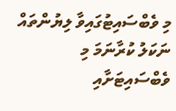މި ވެބްސައިޓުގައިވާ ލިޔުންތައް ނަކަލު ކުރާނަމަ މި ވެބްސައިޓަށާއި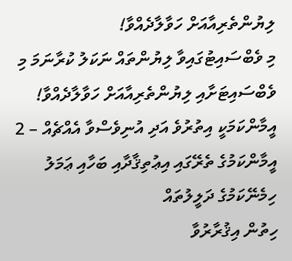ލިޔުންތެރިއާއަށް ހަވާލާދެއްވާ!
މި ވެބްސައިޓުގައިވާ ލިޔުންތައް ނަކަލު ކުރާނަމަ މި ވެބްސައިޓަށާއި ލިޔުންތެރިއާއަށް ހަވާލާދެއްވާ!
އީމާންކަމަކީ އިތުރުވެ އަދި އުނިވެސްވާ އެއްޗެއް – 2
އީމާންކަމުގެ ތެރޭގައި އިޢުތިޤާދާއި ބަހާއި ޢަމަލު ހިމެނޭކަމުގެ ދަލީލުތައް
ހިތުން އިޤުރާރުވާ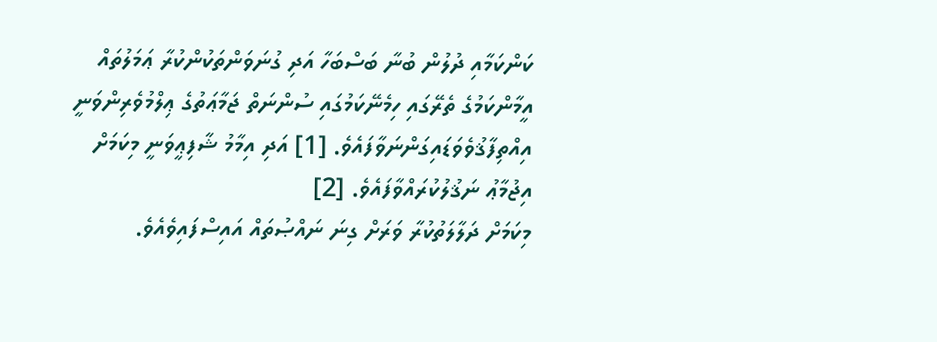ކަންކަމާއި ދުލުން ބުނާ ބަސްބަހާ އަދި ގުނަވަންތަކުންކުރާ ޢަމަލުތައް އީމާންކަމުގެ ތެރޭގައި ހިމެނޭކަމުގައި ސުންނަތް ޖަމާޢަތުގެ ޢިލްމުވެރިންވަނީ އިއްތިފާޤުވެވަޑައިގަންނަވާފައެވެ. [1] އަދި އިމާމު ޝާފިޢީވަނީ މިކަމަށް އިޖުމާޢު ނަޤުލުކުރައްވާފައެވެ. [2]
މިކަމަށް ދަލާލަތުކުރާ ވަރަށް ގިނަ ނައްޞުތައް އައިސްފައިވެއެވެ.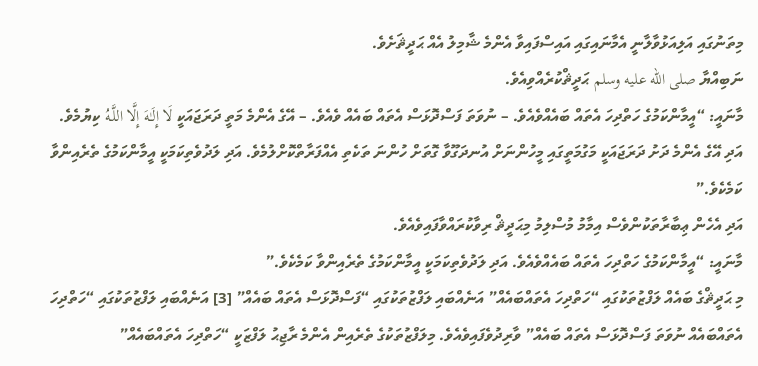މިތަނުގައި އަލިއަޅުވާލާނީ އެމާނައިގައި އައިސްފައިވާ އެންމެ ޝާމިލު އެއް ޙަދީޘަށެވެ.
ނަބިއްޔާ صلى الله عليه وسلم ޙަދީޘްކުރެއްވިއެވެ.
މާނައީ: “އީމާންކަމުގެ ހަތްދިހަ އެތައް ބައެއްވެއެވެ. – ނުވަތަ ފަސްދޮޅަސް އެތައް ބައެއް ވެއެވެ. – އޭގެ އެންމެ މަތީ ދަރަޖައަކީ لَا إِلَـٰهَ إِلَّا اللَّـهُ ކިޔުމެވެ. އަދި އޭގެ އެންމެ ދަށު ދަރަޖައަކީ މަގުމަތީގައި މީހުންނަށް އުނދަގޫވާ ގޮތަށް ހުންނަ ތަކެތި އެއްފަރާތްކޮށްލުމެވެ. އަދި ލަދުވެތިކަމަކީ އީމާންކަމުގެ ތެރެއިންވާ ކަމެކެވެ.”
އަދި އެހެން ޢިބާރާތަކުންވެސް އިމާމު މުސްލިމު މިޙަދީޘް ރިވާކުރައްވާފައިވެއެވެ.
މާނައީ: “އީމާންކަމުގެ ހަތްދިހަ އެތައް ބައެއްވެއެވެ. އަދި ލަދުވެތިކަމަކީ އީމާންކަމުގެ ތެރެއިންވާ ކަމެކެވެ.”
މި ޙަދީޘްގެ ބައެއް ލަފްޒުތަކުގައި “ހަތްދިހަ އެތައްބައެއް” އަނެއްބައި ލަފްޒުތަކުގައި “ފަސްދޮޅަސް އެތައް ބައެއް” [3] އަނެއްބައި ލަފްޒުތަކުގައި “ހަތްދިހަ އެތައްބައެއް ނުވަތަ ފަސްދޮޅަސް އެތައް ބައެއް” ވާރިދުވެފައިވެއެވެ. މިލަފްޒުތަކުގެ ތެރެއިން އެންމެ ރާޖިޙު ލަފްޒަކީ “ހަތްދިހަ އެތައްބައެއް”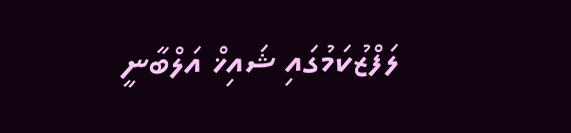ލަފްޒުކަމުގައި ޝައިޚް އަލްބާނީ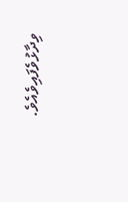ވިދާޅުވެފައިވެއެވެ.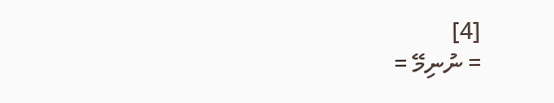[4]
= ނުނިމޭ =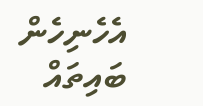އެހެނިހެން ބައިތައް